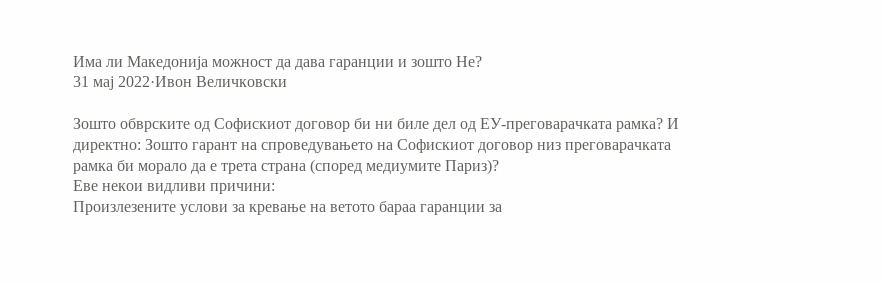Има ли Македонија можност да дава гаранции и зошто Не?
31 мај 2022·Ивон Величковски

Зошто обврските од Софискиот договор би ни биле дел од ЕУ-преговарачката рамка? И директно: Зошто гарант на спроведувањето на Софискиот договор низ преговарачката рамка би морало да е трета страна (според медиумите Париз)?
Еве некои видливи причини:
Произлезените услови за кревање на ветото бараа гаранции за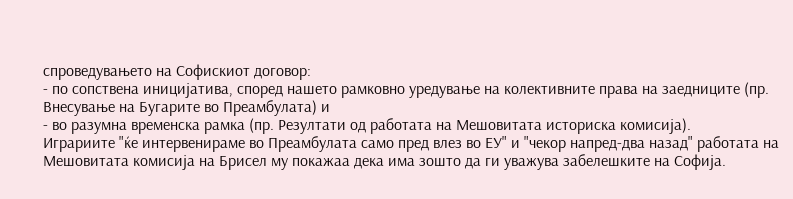спроведувањето на Софискиот договор:
- по сопствена иницијатива, според нашето рамковно уредување на колективните права на заедниците (пр. Внесување на Бугарите во Преамбулата) и
- во разумна временска рамка (пр. Резултати од работата на Мешовитата историска комисија).
Играриите "ќе интервенираме во Преамбулата само пред влез во ЕУ" и "чекор напред-два назад" работата на Мешовитата комисија на Брисел му покажаа дека има зошто да ги уважува забелешките на Софија.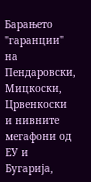Барањето "гаранции" на Пендаровски, Мицкоски, Црвенкоски и нивните мегафони од ЕУ и Бугарија,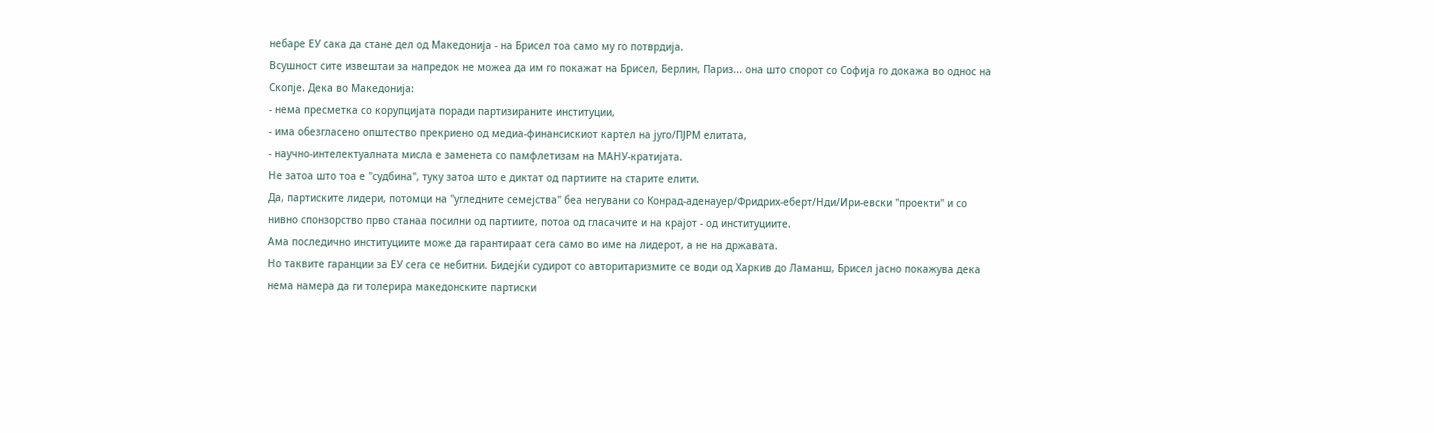небаре ЕУ сака да стане дел од Македонија - на Брисел тоа само му го потврдија.
Всушност сите извештаи за напредок не можеа да им го покажат на Брисел, Берлин, Париз... она што спорот со Софија го докажа во однос на Скопје. Дека во Македонија:
- нема пресметка со корупцијата поради партизираните институции,
- има обезгласено општество прекриено од медиа-финансискиот картел на југо/ПЈРМ елитата,
- научно-интелектуалната мисла е заменета со памфлетизам на МАНУ-кратијата.
Не затоа што тоа е "судбина", туку затоа што е диктат од партиите на старите елити.
Да, партиските лидери, потомци на "угледните семејства" беа негувани со Конрад-аденауер/Фридрих-еберт/Нди/Ири-евски "проекти" и со нивно спонзорство прво станаа посилни од партиите, потоа од гласачите и на крајот - од институциите.
Ама последично институциите може да гарантираат сега само во име на лидерот, а не на државата.
Но таквите гаранции за ЕУ сега се небитни. Бидејќи судирот со авторитаризмите се води од Харкив до Ламанш, Брисел јасно покажува дека нема намера да ги толерира македонските партиски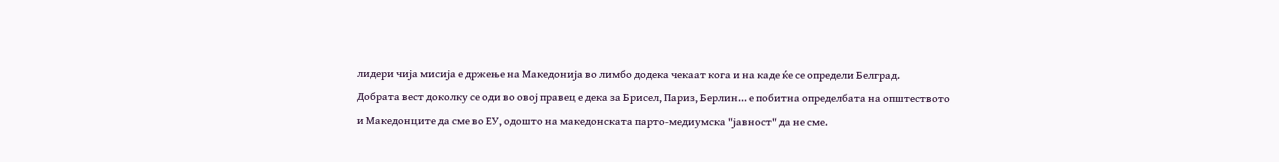лидери чија мисија е држење на Македонија во лимбо додека чекаат кога и на каде ќе се определи Белград.
Добрата вест доколку се оди во овој правец е дека за Брисел, Париз, Берлин... е побитна определбата на општеството и Македонците да сме во ЕУ, одошто на македонската парто-медиумска "јавност" да не сме.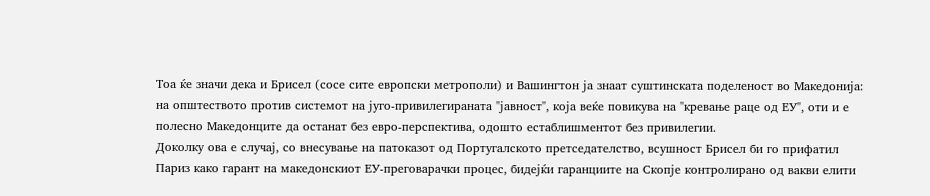Тоа ќе значи дека и Брисел (сосе сите европски метрополи) и Вашингтон ја знаат суштинската поделеност во Македонија: на општеството против системот на југо-привилегираната "јавност", која веќе повикува на "кревање раце од ЕУ", оти и е полесно Македонците да останат без евро-перспектива, одошто естаблишментот без привилегии.
Доколку ова е случај, со внесување на патоказот од Португалското претседателство, всушност Брисел би го прифатил Париз како гарант на македонскиот ЕУ-преговарачки процес, бидејќи гаранциите на Скопје контролирано од вакви елити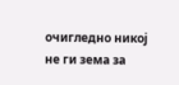очигледно никој не ги зема за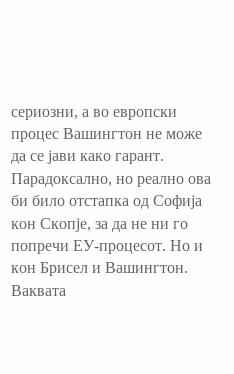сериозни, а во европски процес Вашингтон не може да се јави како гарант.
Парадоксално, но реално ова би било отстапка од Софија кон Скопје, за да не ни го попречи ЕУ-процесот. Но и кон Брисел и Вашингтон. Ваквата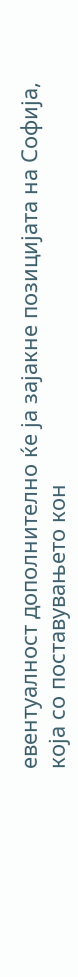евентуалност дополнително ќе ја зајакне позицијата на Софија, која со поставувањето кон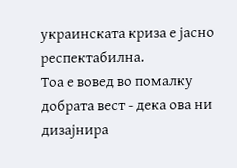украинската криза е јасно респектабилна.
Тоа е вовед во помалку добрата вест - дека ова ни дизајнира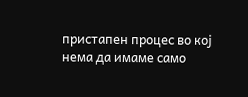пристапен процес во кој нема да имаме само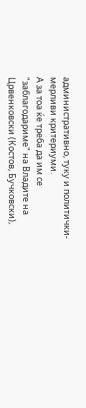административно, туку и политички-мерливи критериуми.
А за тоа ќе треба да им се "заблагодариме" на Владите на Црвенковски (Костов, Бучковски),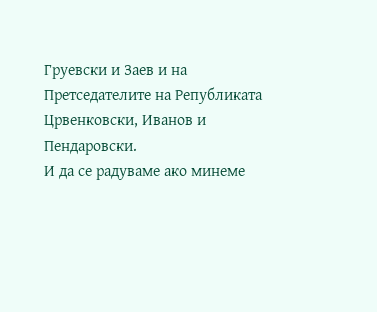Груевски и Заев и на Претседателите на Републиката Црвенковски, Иванов и Пендаровски.
И да се радуваме ако минеме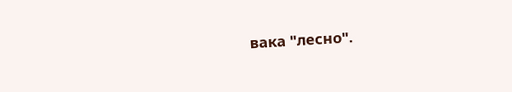вака "лесно".